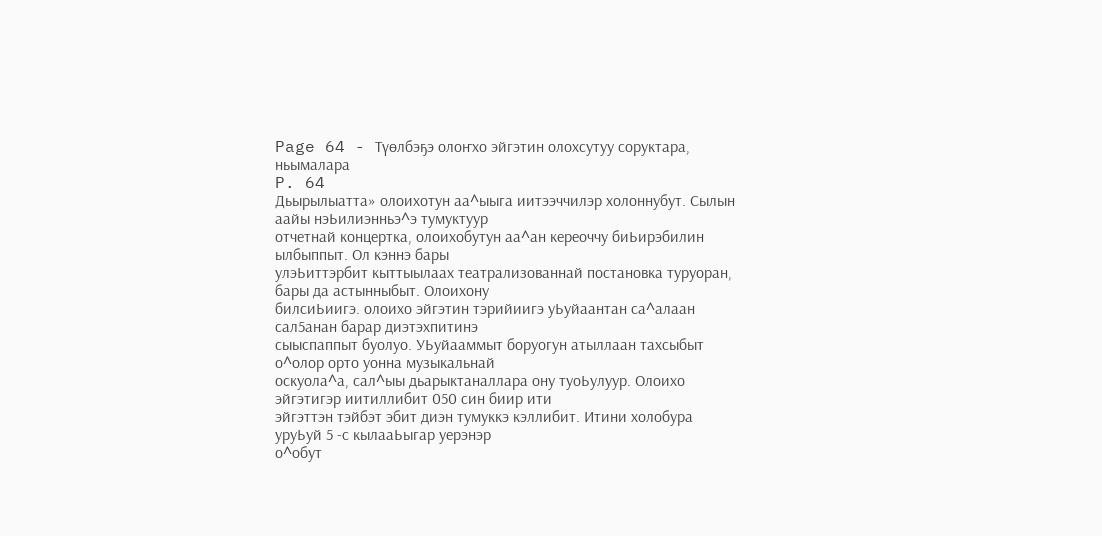Page 64 - Түөлбэҕэ олоҥхо эйгэтин олохсутуу соруктара, ньымалара
P. 64
Дьырылыатта» олоихотун аа^ыыга иитээччилэр холоннубут. Сылын аайы нэЬилиэнньэ^э тумуктуур
отчетнай концертка, олоихобутун аа^ан кереоччу биЬирэбилин ылбыппыт. Ол кэннэ бары
улэЬиттэрбит кыттыылаах театрализованнай постановка туруоран, бары да астынныбыт. Олоихону
билсиЬиигэ. олоихо эйгэтин тэрийиигэ уЬуйаантан са^алаан сал5анан барар диэтэхпитинэ
сыыспаппыт буолуо. УЬуйааммыт боруогун атыллаан тахсыбыт о^олор орто уонна музыкальнай
оскуола^а, сал^ыы дьарыктаналлара ону туоЬулуур. Олоихо эйгэтигэр иитиллибит 050 син биир ити
эйгэттэн тэйбэт эбит диэн тумуккэ кэллибит. Итини холобура уруЬуй 5 -с кылааЬыгар уерэнэр
о^обут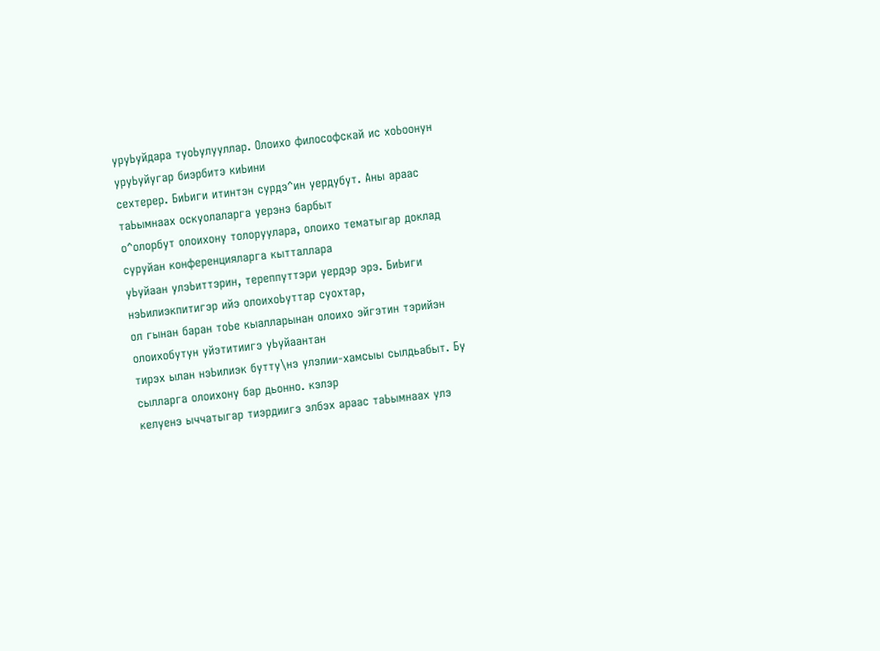уруЬуйдара туоЬулууллар. Олоихо философскай ис хоЬоонун уруЬуйугар биэрбитэ киЬини
сехтерер. БиЬиги итинтэн сурдэ^ин уердубут. Аны араас таЬымнаах оскуолаларга уерэнэ барбыт
о^олорбут олоихону толоруулара, олоихо тематыгар доклад суруйан конференцияларга кытталлара
уЬуйаан улэЬиттэрин, тереппуттэри уердэр эрэ. БиЬиги нэЬилиэкпитигэр ийэ олоихоЬуттар суохтар,
ол гынан баран тоЬе кыалларынан олоихо эйгэтин тэрийэн олоихобутун уйэтитиигэ уЬуйаантан
тирэх ылан нэЬилиэк бутту\нэ улэлии-хамсыы сылдьабыт. Бу сылларга олоихону бар дьонно. кэлэр
келуенэ ыччатыгар тиэрдиигэ элбэх араас таЬымнаах улэ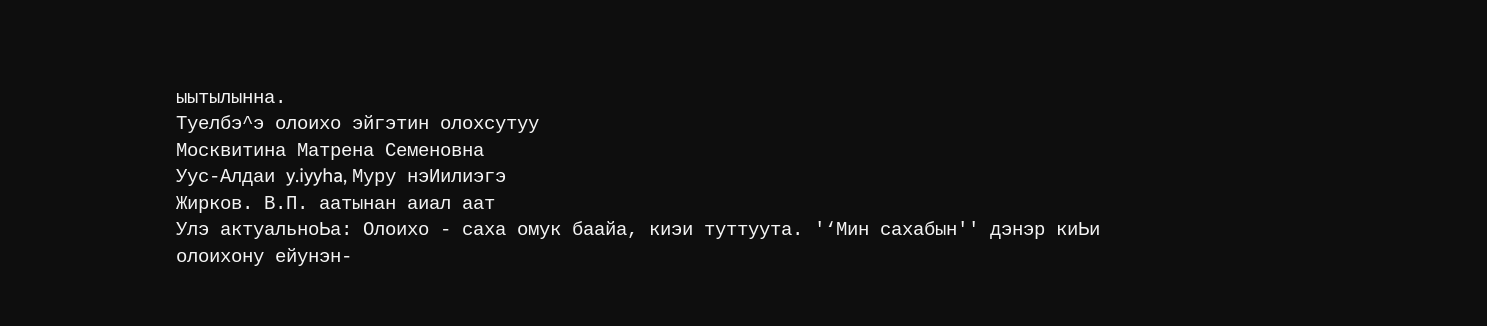ыытылынна.
Туелбэ^э олоихо эйгэтин олохсутуу
Москвитина Матрена Семеновна
Уус-Алдаи y.iyyha, Муру нэИилиэгэ
Жирков. В.П. аатынан аиал аат
Улэ актуальноЬа: Олоихо - саха омук баайа, киэи туттуута. '‘Мин сахабын'' дэнэр киЬи
олоихону ейунэн-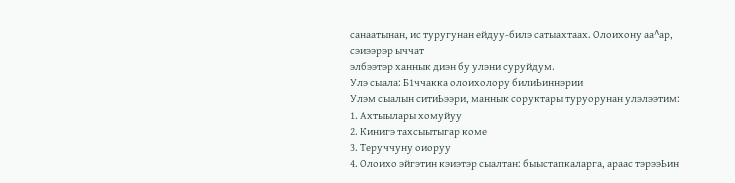санаатынан, ис туругунан ейдуу-билэ сатыахтаах. Олоихону аа^ар, сэиээрэр ыччат
элбээтэр ханнык диэн бу улэни суруйдум.
Улэ сыала: Б1ччакка олоихолору билиЬиннэрии
Улэм сыалын ситиЬээри, маннык соруктары туруорунан улэлээтим:
1. Ахтыылары хомуйуу
2. Кинигэ тахсыытыгар коме
3. Теруччуну оиоруу
4. Олоихо эйгэтин кэиэтэр сыалтан: быыстапкаларга, араас тэрээЬин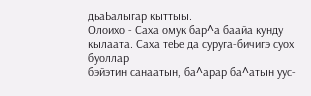дьаЬалыгар кыттыы.
Олоихо - Саха омук бар^а баайа кунду кылаата. Саха теЬе да суруга-бичигэ суох буоллар
бэйэтин санаатын, ба^арар ба^атын уус-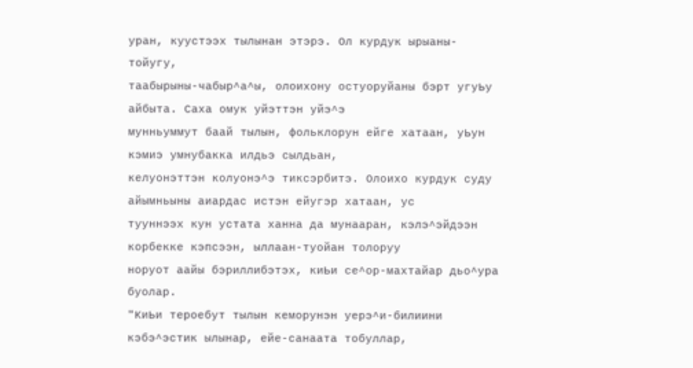уран, куустээх тылынан этэрэ. Ол курдук ырыаны-тойугу,
таабырыны-чабыр^а^ы, олоихону остуоруйаны бэрт угуЬу айбыта. Саха омук уйэттэн уйэ^э
мунньуммут баай тылын, фольклорун ейге хатаан, уЬун кэмиэ умнубакка илдьэ сылдьан,
келуонэттэн колуонэ^э тиксэрбитэ. Олоихо курдук суду айымньыны аиардас истэн ейугэр хатаан, ус
тууннээх кун устата ханна да мунааран, кэлэ^эйдээн корбекке кэпсээн, ыллаан-туойан толоруу
норуот аайы бэриллибэтэх, киЬи се^ор-махтайар дьо^ура буолар.
"КиЬи тероебут тылын кеморунэн уерэ^и-билиини кэбэ^эстик ылынар, ейе-санаата тобуллар,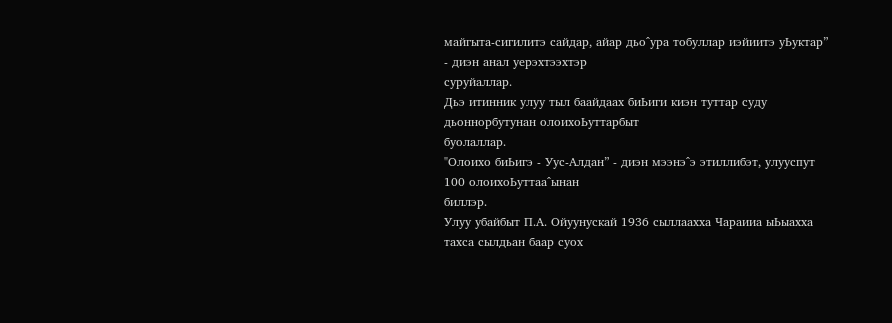майгыта-сигилитэ сайдар, айар дьо^ура тобуллар иэйиитэ уЬуктар” - диэн анал уерэхтээхтэр
суруйаллар.
Дьэ итинник улуу тыл баайдаах биЬиги киэн туттар суду дьоннорбутунан олоихоЬуттарбыт
буолаллар.
"Олоихо биЬигэ - Уус-Алдан” - диэн мээнэ^э этиллибэт, улууспут 100 олоихоЬуттаа^ынан
биллэр.
Улуу убайбыт П.А. Ойуунускай 1936 сыллаахха Чараииа ыЬыахха тахса сылдьан баар суох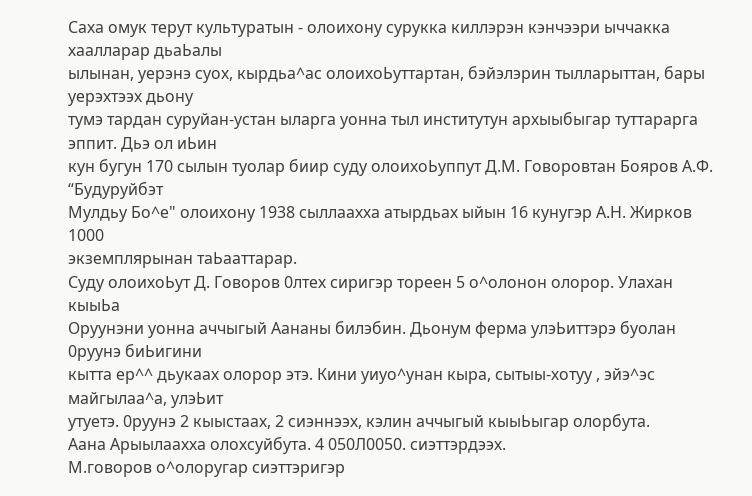Саха омук терут культуратын - олоихону сурукка киллэрэн кэнчээри ыччакка хаалларар дьаЬалы
ылынан, уерэнэ суох, кырдьа^ас олоихоЬуттартан, бэйэлэрин тылларыттан, бары уерэхтээх дьону
тумэ тардан суруйан-устан ыларга уонна тыл институтун архыыбыгар туттарарга эппит. Дьэ ол иЬин
кун бугун 170 сылын туолар биир суду олоихоЬуппут Д.М. Говоровтан Бояров А.Ф. “Будуруйбэт
Мулдьу Бо^е" олоихону 1938 сыллаахха атырдьах ыйын 16 кунугэр А.Н. Жирков 1000
экземплярынан таЬааттарар.
Суду олоихоЬут Д. Говоров 0лтех сиригэр тореен 5 о^олонон олорор. Улахан кыыЬа
Оруунэни уонна аччыгый Аананы билэбин. Дьонум ферма улэЬиттэрэ буолан 0руунэ биЬигини
кытта ер^^ дьукаах олорор этэ. Кини уиуо^унан кыра, сытыы-хотуу , эйэ^эс майгылаа^а, улэЬит
утуетэ. 0руунэ 2 кыыстаах, 2 сиэннээх, кэлин аччыгый кыыЬыгар олорбута.
Аана Арыылаахха олохсуйбута. 4 050Л0050. сиэттэрдээх.
М.говоров о^олоругар сиэттэригэр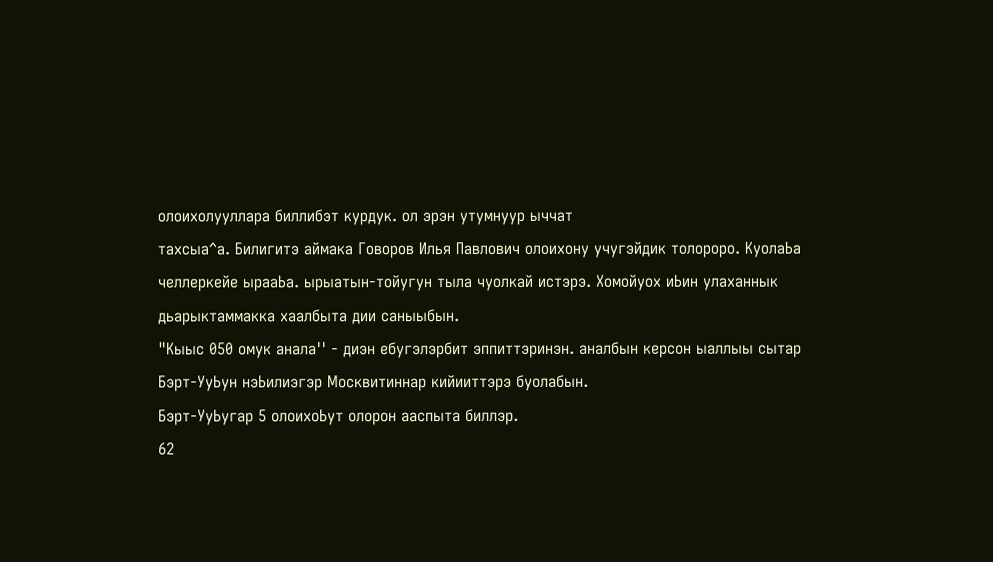олоихолууллара биллибэт курдук. ол эрэн утумнуур ыччат
тахсыа^а. Билигитэ аймака Говоров Илья Павлович олоихону учугэйдик толороро. КуолаЬа
челлеркейе ырааЬа. ырыатын-тойугун тыла чуолкай истэрэ. Хомойуох иЬин улаханнык
дьарыктаммакка хаалбыта дии саныыбын.
"Кыыс 050 омук анала'' - диэн ебугэлэрбит эппиттэринэн. аналбын керсон ыаллыы сытар
Бэрт-УуЬун нэЬилиэгэр Москвитиннар кийииттэрэ буолабын.
Бэрт-УуЬугар 5 олоихоЬут олорон ааспыта биллэр.
62